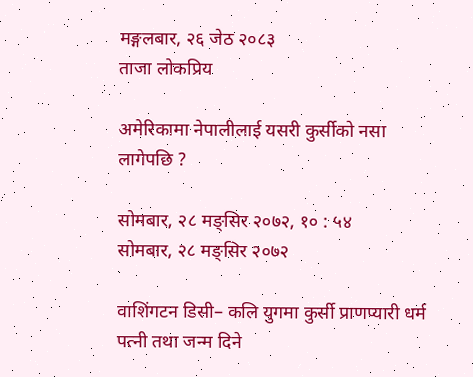मङ्गलबार, २६ जेठ २०८३
ताजा लोकप्रिय

अमेरिकामा नेपालीलाई यसरी कुर्सीको नसा लागेपछि ?

सोमबार, २८ मङ्सिर २०७२, १० : ५४
सोमबार, २८ मङ्सिर २०७२

वाशिंगटन डिसी– कलि युगमा कुर्सी प्राणप्यारी धर्म पत्नी तथा जन्म दिने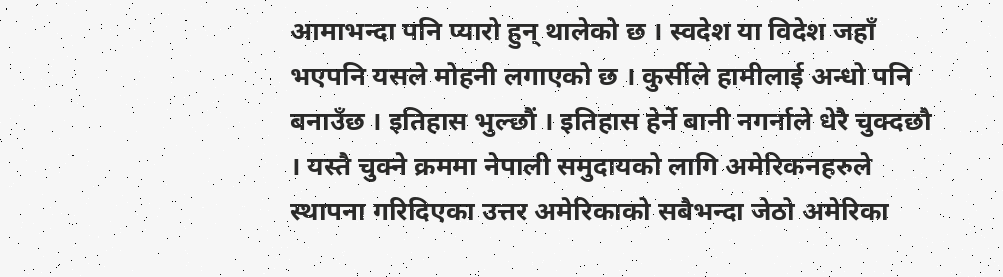आमाभन्दा पनि प्यारो हुन् थालेको छ । स्वदेश या विदेश जहाँ भएपनि यसले मोहनी लगाएको छ । कुर्सीले हामीलाई अन्धो पनि बनाउँछ । इतिहास भुल्छौं । इतिहास हेर्ने बानी नगर्नाले धेरै चुक्दछौ । यस्तै चुक्ने क्रममा नेपाली समुदायको लागि अमेरिकनहरुले स्थापना गरिदिएका उत्तर अमेरिकाको सबैभन्दा जेठो अमेरिका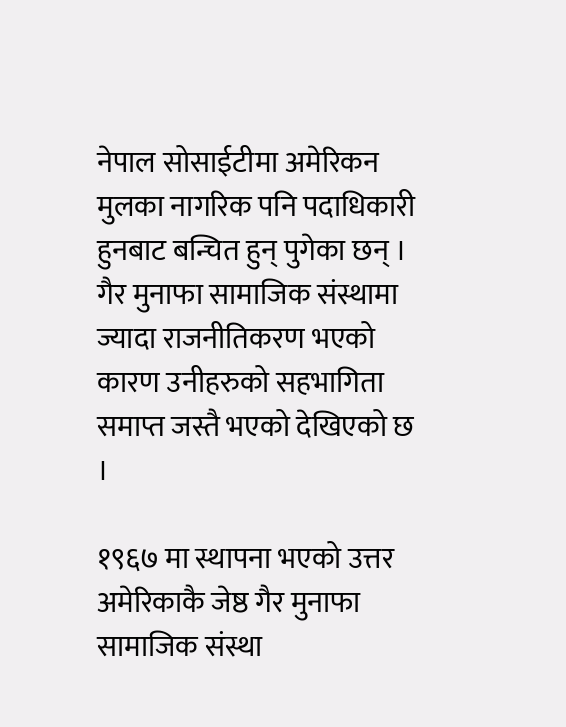नेपाल सोसाईटीमा अमेरिकन मुलका नागरिक पनि पदाधिकारी हुनबाट बन्चित हुन् पुगेका छन् । गैर मुनाफा सामाजिक संस्थामा ज्यादा राजनीतिकरण भएको कारण उनीहरुको सहभागिता समाप्त जस्तै भएको देखिएको छ ।

१९६७ मा स्थापना भएको उत्तर अमेरिकाकै जेष्ठ गैर मुनाफा सामाजिक संस्था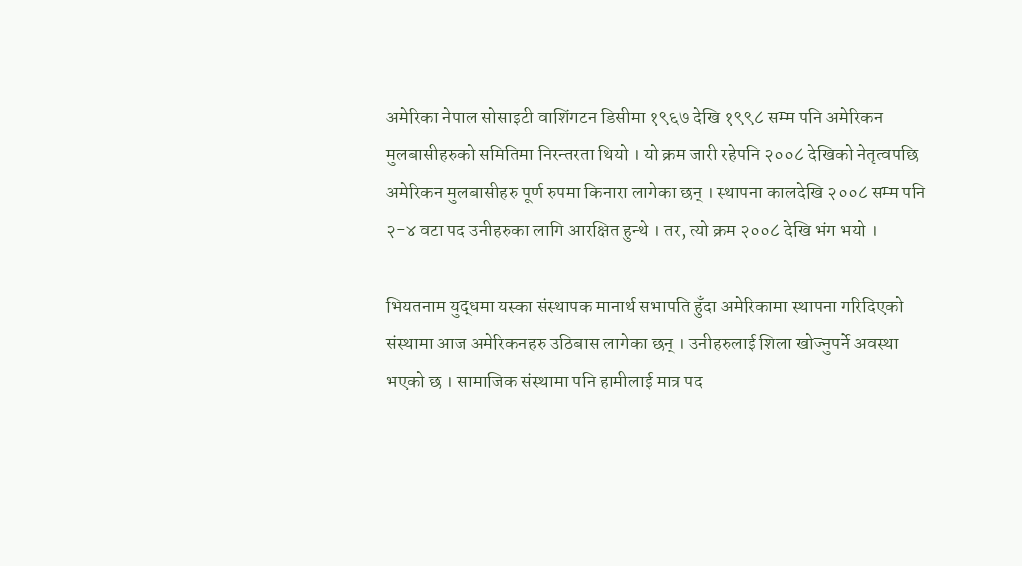अमेरिका नेपाल सोसाइटी वाशिंगटन डिसीमा १९६७ देखि १९९८ सम्म पनि अमेरिकन मुलबासीहरुको समितिमा निरन्तरता थियो । यो क्रम जारी रहेपनि २००८ देखिको नेतृत्वपछि अमेरिकन मुलबासीहरु पूर्ण रुपमा किनारा लागेका छन् । स्थापना कालदेखि २००८ सम्म पनि २-४ वटा पद उनीहरुका लागि आरक्षित हुन्थे । तर, त्यो क्रम २००८ देखि भंग भयो ।

भियतनाम युद्धमा यस्का संस्थापक मानार्थ सभापति हुँदा अमेरिकामा स्थापना गरिदिएको संस्थामा आज अमेरिकनहरु उठिबास लागेका छन् । उनीहरुलाई शिला खोज्नुपर्ने अवस्था भएको छ । सामाजिक संस्थामा पनि हामीलाई मात्र पद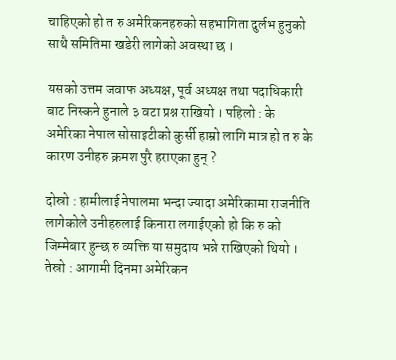चाहिएको हो त रु अमेरिकनहरुको सहभागिता दुर्लभ हुनुको साथै समितिमा खडेरी लागेको अवस्था छ ।

यसको उत्तम जवाफ अध्यक्ष, पूर्व अध्यक्ष तथा पदाधिकारी बाट निस्कने हुनाले ३ वटा प्रश्न राखियो । पहिलो : के अमेरिका नेपाल सोसाइटीको कुर्सी हाम्रो लागि मात्र हो त रु के कारण उनीहरु क्रमश पुरै हराएका हुन् ?

दोस्रो : हामीलाई नेपालमा भन्दा ज्यादा अमेरिकामा राजनीति लागेकोले उनीहरुलाई किनारा लगाईएको हो कि रु को जिम्मेबार हुन्छ रु व्यक्ति या समुदाय भन्ने राखिएको थियो । तेस्रो : आगामी दिनमा अमेरिकन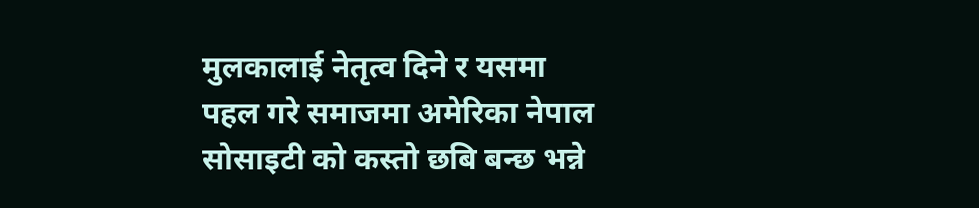मुलकालाई नेतृत्व दिने र यसमा पहल गरे समाजमा अमेरिका नेपाल सोसाइटी को कस्तो छबि बन्छ भन्ने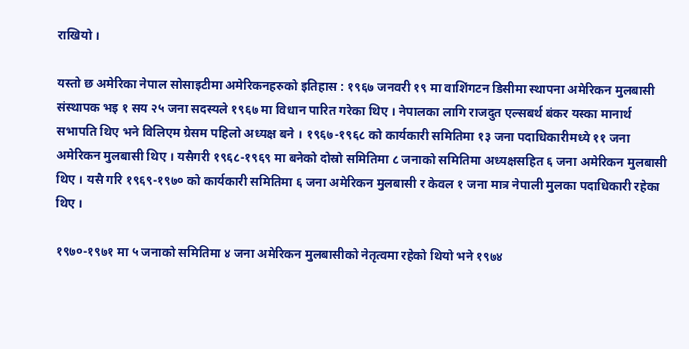राखियो ।

यस्तो छ अमेरिका नेपाल सोसाइटीमा अमेरिकनहरुको इतिहास : १९६७ जनवरी १९ मा वाशिंगटन डिसीमा स्थापना अमेरिकन मुलबासी संस्थापक भइ १ सय २५ जना सदस्यले १९६७ मा विधान पारित गरेका थिए । नेपालका लागि राजदुत एल्सबर्थ बंकर यस्का मानार्थ सभापति थिए भने विलिएम ग्रेसम पहिलो अध्यक्ष बने । १९६७-१९६८ को कार्यकारी समितिमा १३ जना पदाधिकारीमध्ये ११ जना अमेरिकन मुलबासी थिए । यसैगरी १९६८-१९६९ मा बनेको दोस्रो समितिमा ८ जनाको समितिमा अध्यक्षसहित ६ जना अमेरिकन मुलबासी थिए । यसै गरि १९६९-१९७० को कार्यकारी समितिमा ६ जना अमेरिकन मुलबासी र केवल १ जना मात्र नेपाली मुलका पदाधिकारी रहेका थिए ।

१९७०-१९७१ मा ५ जनाको समितिमा ४ जना अमेरिकन मुलबासीको नेतृत्वमा रहेको थियो भने १९७४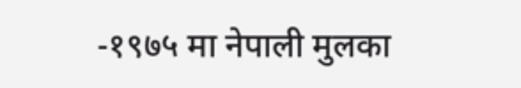-१९७५ मा नेपाली मुलका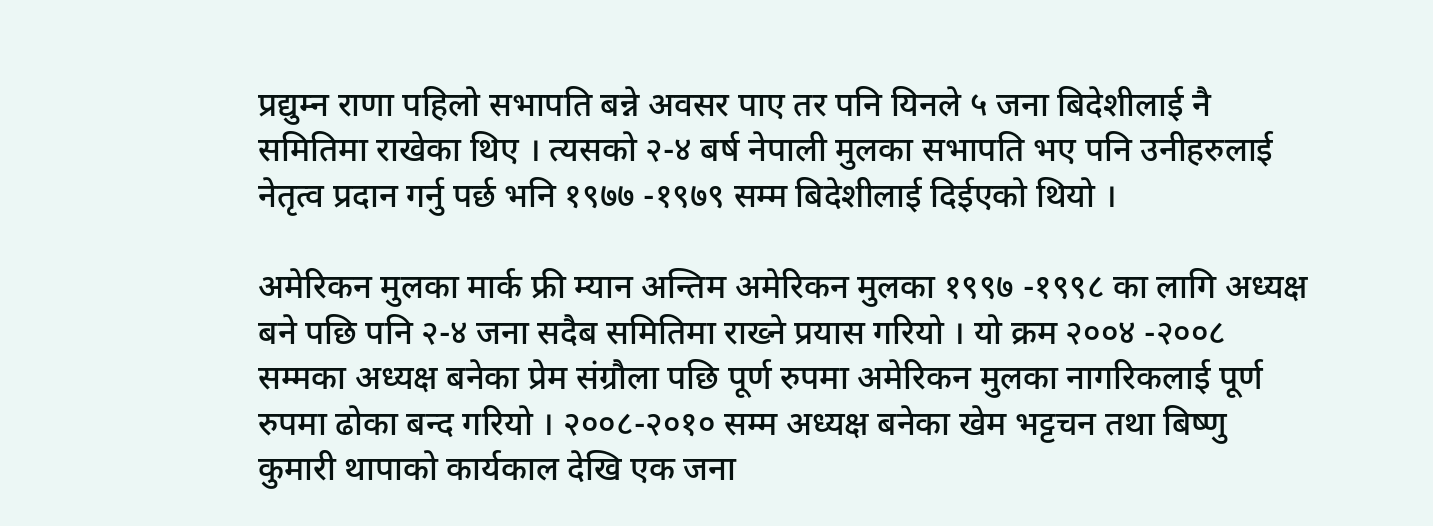प्रद्युम्न राणा पहिलो सभापति बन्ने अवसर पाए तर पनि यिनले ५ जना बिदेशीलाई नै समितिमा राखेका थिए । त्यसको २-४ बर्ष नेपाली मुलका सभापति भए पनि उनीहरुलाई नेतृत्व प्रदान गर्नु पर्छ भनि १९७७ -१९७९ सम्म बिदेशीलाई दिईएको थियो ।

अमेरिकन मुलका मार्क फ्री म्यान अन्तिम अमेरिकन मुलका १९९७ -१९९८ का लागि अध्यक्ष बने पछि पनि २-४ जना सदैब समितिमा राख्ने प्रयास गरियो । यो क्रम २००४ -२००८ सम्मका अध्यक्ष बनेका प्रेम संग्रौला पछि पूर्ण रुपमा अमेरिकन मुलका नागरिकलाई पूर्ण रुपमा ढोका बन्द गरियो । २००८-२०१० सम्म अध्यक्ष बनेका खेम भट्टचन तथा बिष्णु कुमारी थापाको कार्यकाल देखि एक जना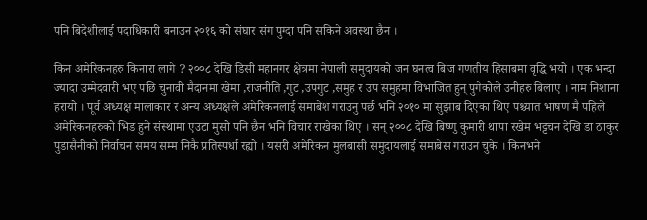पनि बिदेशीलाई पदाधिकारी बनाउन २०१६ को संघार संग पुग्दा पनि सकिने अवस्था छैन ।

किन अमेरिकनहरु किनारा लागे ? २००८ देखि डिसी महानगर क्षेत्रमा नेपाली समुदायको जन घनत्व बिज गणतीय हिसाबमा वृद्धि भयो । एक भन्दा ज्यादा उम्मेदवारी भए पछि चुनावी मैदानमा खेमा ,राजनीति ,गुट ,उपगुट ,समुह र उप समुहमा विभाजित हुन् पुगेकोले उनीहरु बिलाए । नाम निशाना हरायो । पूर्व अध्यक्ष मालाकार र अन्य अध्यक्षले अमेरिकनलाई समाबेश गराउनु पर्छ भनि २०१० मा सुझाब दिएका थिए पश्च्यात भाषण मै पहिले अमेरिकनहरुको भिड हुने संस्थामा एउटा मुसो पनि छैन भनि विचार राखेका थिए । सन् २००८ देखि बिष्णु कुमारी थापा रखेम भट्टचन देखि डा ठाकुर पुडासैनीको निर्वाचन समय सम्म निकै प्रतिस्पर्धा रह्यो । यसरी अमेरिकन मुलबासी समुदायलाई समाबेस गराउन चुके । किनभने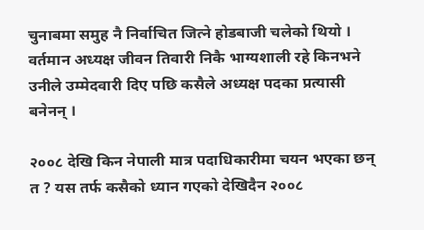चुनाबमा समुह नै निर्वाचित जित्ने होडबाजी चलेको थियो । वर्तमान अध्यक्ष जीवन तिवारी निकै भाग्यशाली रहे किनभने उनीले उम्मेदवारी दिए पछि कसैले अध्यक्ष पदका प्रत्यासी बनेनन् ।

२००८ देखि किन नेपाली मात्र पदाधिकारीमा चयन भएका छन् त ? यस तर्फ कसैको ध्यान गएको देखिदैन २००८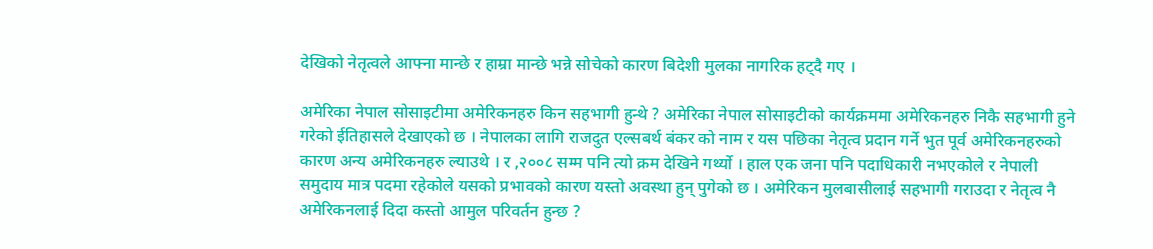देखिको नेतृत्वले आफ्ना मान्छे र हाम्रा मान्छे भन्ने सोचेको कारण बिदेशी मुलका नागरिक हट्दै गए ।

अमेरिका नेपाल सोसाइटीमा अमेरिकनहरु किन सहभागी हुन्थे ? अमेरिका नेपाल सोसाइटीको कार्यक्रममा अमेरिकनहरु निकै सहभागी हुने गरेको ईतिहासले देखाएको छ । नेपालका लागि राजदुत एल्सबर्थ बंकर को नाम र यस पछिका नेतृत्व प्रदान गर्ने भुत पूर्व अमेरिकनहरुको कारण अन्य अमेरिकनहरु ल्याउथे । र ,२००८ सम्म पनि त्यो क्रम देखिने गर्थ्यो । हाल एक जना पनि पदाधिकारी नभएकोले र नेपाली समुदाय मात्र पदमा रहेकोले यसको प्रभावको कारण यस्तो अवस्था हुन् पुगेको छ । अमेरिकन मुलबासीलाई सहभागी गराउदा र नेतृत्व नै अमेरिकनलाई दिदा कस्तो आमुल परिवर्तन हुन्छ ?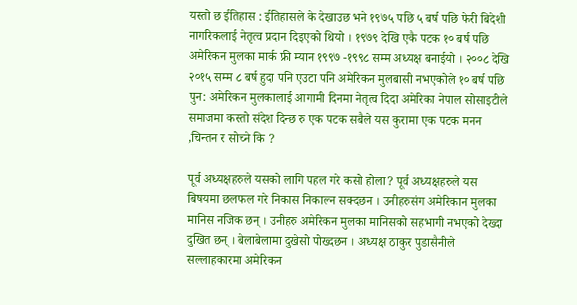यस्तो छ ईतिहास : ईतिहासले के देखाउछ भने १९७५ पछि ५ बर्ष पछि फेरी बिदेशी नागरिकलाई नेतृत्व प्रदान दिइएको थियो । १९७९ देखि एकै पटक १० बर्ष पछि अमेरिकन मुलका मार्क फ्री म्यान १९९७ -१९९८ सम्म अध्यक्ष बनाईयो । २००८ देखि २०१५ सम्म ८ बर्ष हुदा पनि एउटा पनि अमेरिकन मुलबासी नभएकोले १० बर्ष पछि पुन: अमेरिकन मुलकालाई आगामी दिनमा नेतृत्व दिदा अमेरिका नेपाल सोसाइटीले समाजमा कस्तो संदेश दिन्छ रु एक पटक सबैले यस कुरामा एक पटक मनन ,चिन्तन र सोच्ने कि ?

पूर्व अध्यक्षहरुले यसको लागि पहल गरे कसो होला? पूर्व अध्यक्षहरुले यस बिषयमा छलफल गरे निकास निकाल्न सक्दछन । उनीहरुसंग अमेरिकान मुलका मानिस नजिक छन् । उनीहरु अमेरिकन मुलका मानिसको सहभागी नभएको देख्दा दुखित छन् । बेलाबेलामा दुखेसो पोख्दछन । अध्यक्ष ठाकुर पुडासैनीले सल्लाहकारमा अमेरिकन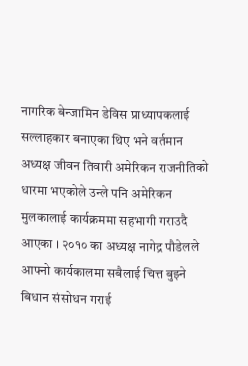नागरिक बेन्जामिन डेविस प्राध्यापकलाई सल्लाहकार बनाएका थिए भने वर्तमान अध्यक्ष जीवन तिवारी अमेरिकन राजनीतिको धारमा भएकोले उन्ले पनि अमेरिकन मुलकालाई कार्यक्रममा सहभागी गराउदै आएका । २०१० का अध्यक्ष नागेद्र पौडेलले आफ्नो कार्यकालमा सबैलाई चित्त बुझ्ने बिधान संसोधन गराई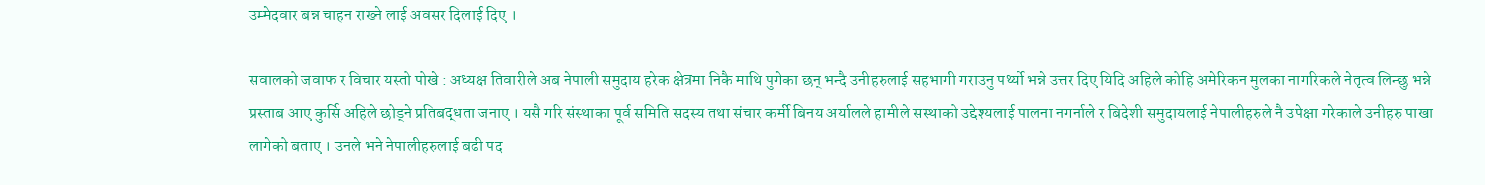उम्मेदवार बन्न चाहन राख्ने लाई अवसर दिलाई दिए ।

सवालको जवाफ र विचार यस्तो पोखे : अध्यक्ष तिवारीले अब नेपाली समुदाय हरेक क्षेत्रमा निकै माथि पुगेका छन् भन्दै उनीहरुलाई सहभागी गराउनु पर्थ्यो भन्ने उत्तर दिए यिदि अहिले कोहि अमेरिकन मुलका नागरिकले नेतृत्व लिन्छु भन्ने प्रस्ताब आए कुर्सि अहिले छोड्ने प्रतिबद्धता जनाए । यसै गरि संस्थाका पूर्व समिति सदस्य तथा संचार कर्मी बिनय अर्यालले हामीले सस्थाको उद्देश्यलाई पालना नगर्नाले र बिदेशी समुदायलाई नेपालीहरुले नै उपेक्षा गरेकाले उनीहरु पाखा लागेको बताए । उनले भने नेपालीहरुलाई बढी पद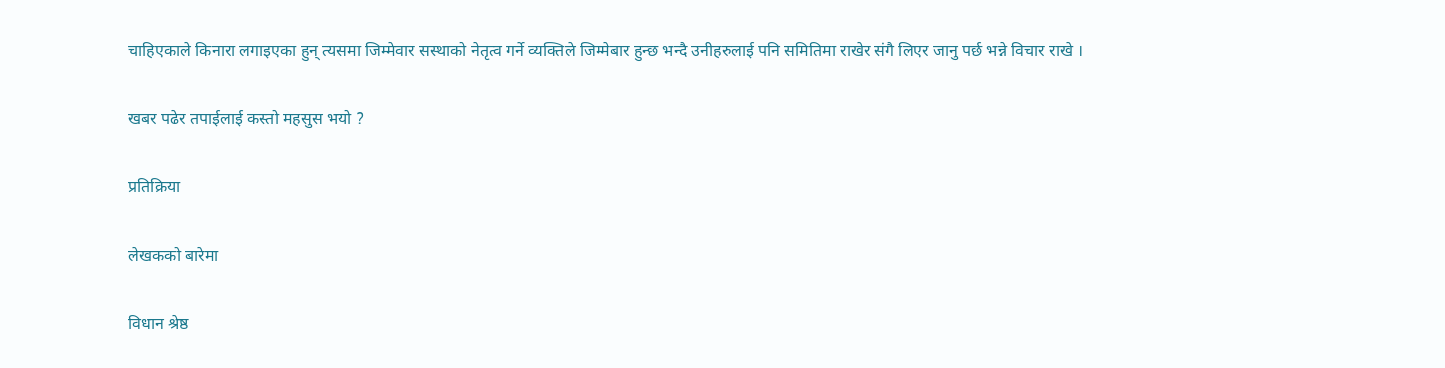चाहिएकाले किनारा लगाइएका हुन् त्यसमा जिम्मेवार सस्थाको नेतृत्व गर्ने व्यक्तिले जिम्मेबार हुन्छ भन्दै उनीहरुलाई पनि समितिमा राखेर संगै लिएर जानु पर्छ भन्ने विचार राखे ।

खबर पढेर तपाईलाई कस्तो महसुस भयो ?

प्रतिक्रिया

लेखकको बारेमा

विधान श्रेष्ठ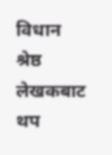विधान श्रेष्ठ
लेखकबाट थप